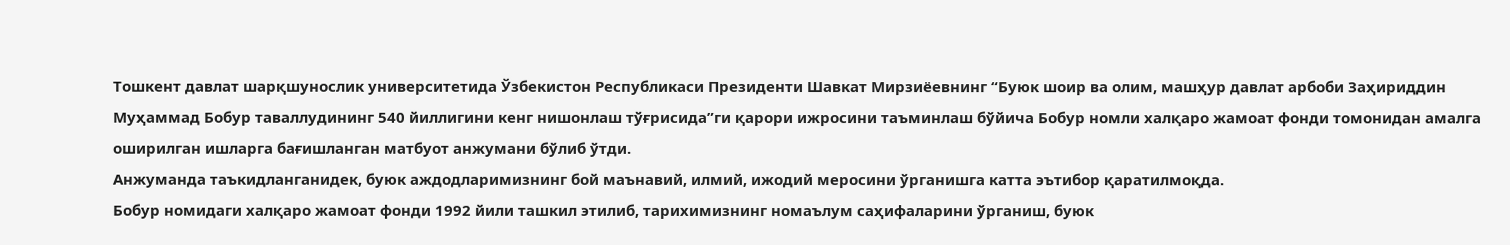Тошкент давлат шарқшунослик университетида Ўзбекистон Республикаси Президенти Шавкат Мирзиёевнинг “Буюк шоир ва олим, машҳур давлат арбоби Заҳириддин Муҳаммад Бобур таваллудининг 540 йиллигини кенг нишонлаш тўғрисида”ги қарори ижросини таъминлаш бўйича Бобур номли халқаро жамоат фонди томонидан амалга оширилган ишларга бағишланган матбуот анжумани бўлиб ўтди.
Анжуманда таъкидланганидек, буюк аждодларимизнинг бой маънавий, илмий, ижодий меросини ўрганишга катта эътибор қаратилмоқда.
Бобур номидаги халқаро жамоат фонди 1992 йили ташкил этилиб, тарихимизнинг номаълум саҳифаларини ўрганиш, буюк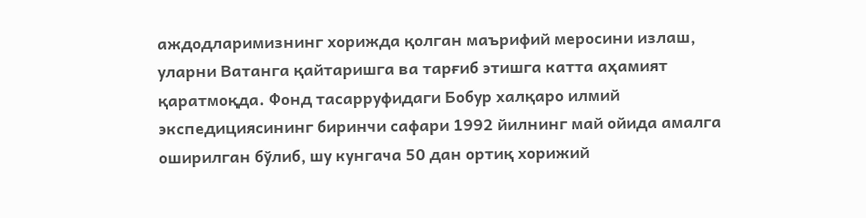аждодларимизнинг хорижда қолган маърифий меросини излаш, уларни Ватанга қайтаришга ва тарғиб этишга катта аҳамият қаратмоқда. Фонд тасарруфидаги Бобур халқаро илмий экспедициясининг биринчи сафари 1992 йилнинг май ойида амалга оширилган бўлиб, шу кунгача 50 дан ортиқ хорижий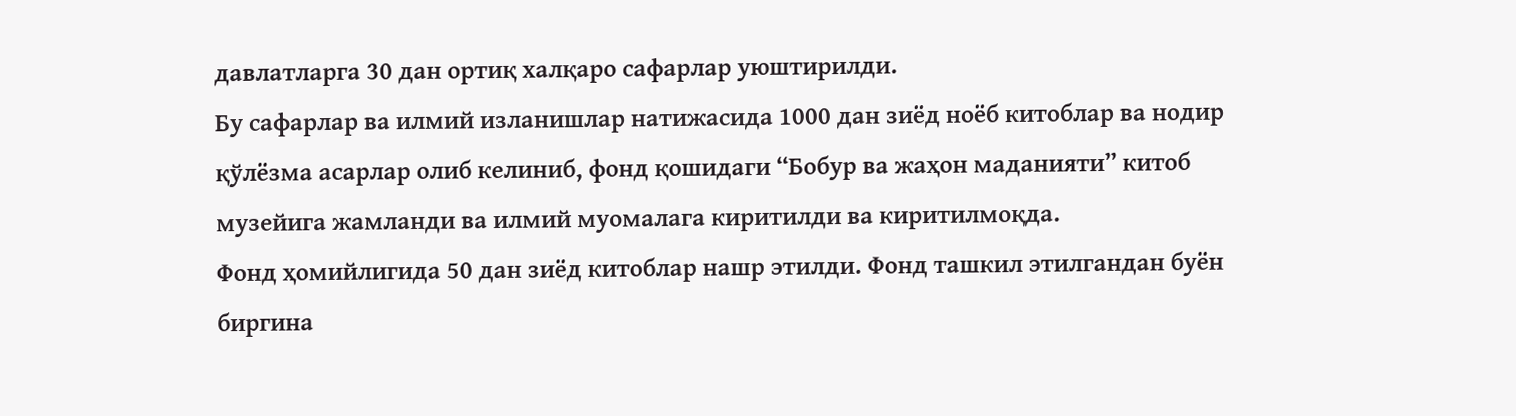давлатларга 30 дан ортиқ халқаро сафарлар уюштирилди.
Бу сафарлар ва илмий изланишлар натижасида 1000 дан зиёд ноёб китоблар ва нодир қўлёзма асарлар олиб келиниб, фонд қошидаги “Бобур ва жаҳон маданияти” китоб музейига жамланди ва илмий муомалага киритилди ва киритилмоқда.
Фонд ҳомийлигида 50 дан зиёд китоблар нашр этилди. Фонд ташкил этилгандан буён биргина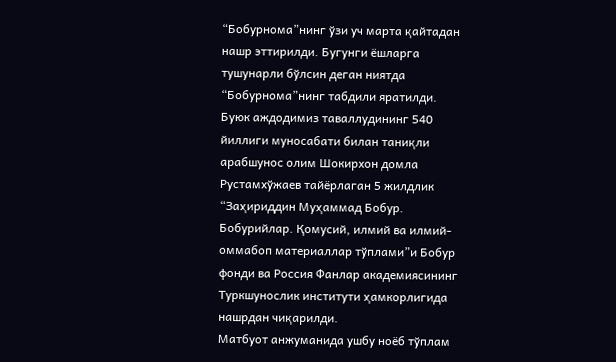“Бобурнома”нинг ўзи уч марта қайтадан нашр эттирилди. Бугунги ёшларга тушунарли бўлсин деган ниятда “Бобурнома”нинг табдили яратилди.
Буюк аждодимиз таваллудининг 540 йиллиги муносабати билан таниқли арабшунос олим Шокирхон домла Рустамхўжаев тайёрлаган 5 жилдлик “Заҳириддин Муҳаммад Бобур. Бобурийлар. Қомусий, илмий ва илмий-оммабоп материаллар тўплами”и Бобур фонди ва Россия Фанлар академиясининг Туркшунослик институти ҳамкорлигида нашрдан чиқарилди.
Матбуот анжуманида ушбу ноёб тўплам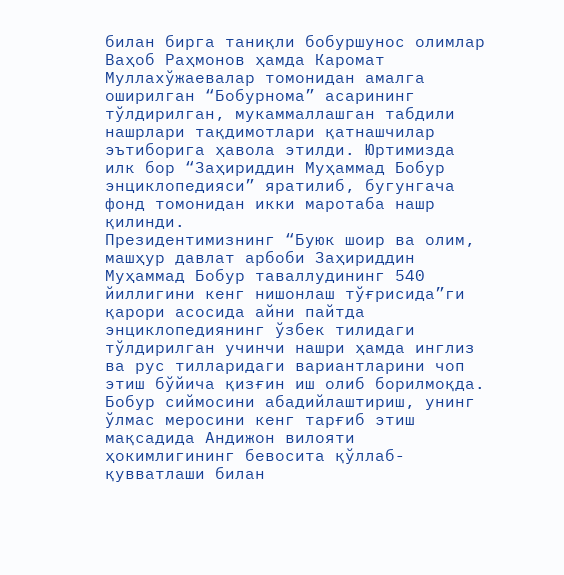билан бирга таниқли бобуршунос олимлар Ваҳоб Раҳмонов ҳамда Каромат Муллахўжаевалар томонидан амалга оширилган “Бобурнома” асарининг тўлдирилган, мукаммаллашган табдили нашрлари тақдимотлари қатнашчилар эътиборига ҳавола этилди. Юртимизда илк бор “Заҳириддин Муҳаммад Бобур энциклопедияси” яратилиб, бугунгача фонд томонидан икки маротаба нашр қилинди.
Президентимизнинг “Буюк шоир ва олим, машҳур давлат арбоби Заҳириддин Муҳаммад Бобур таваллудининг 540 йиллигини кенг нишонлаш тўғрисида”ги қарори асосида айни пайтда энциклопедиянинг ўзбек тилидаги тўлдирилган учинчи нашри ҳамда инглиз ва рус тилларидаги вариантларини чоп этиш бўйича қизғин иш олиб борилмоқда.
Бобур сиймосини абадийлаштириш, унинг ўлмас меросини кенг тарғиб этиш мақсадида Андижон вилояти ҳокимлигининг бевосита қўллаб-қувватлаши билан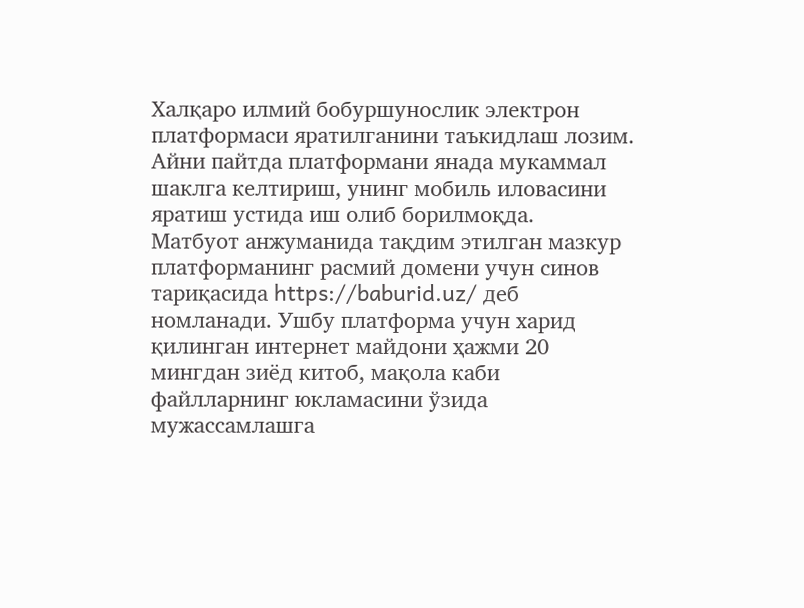Халқаро илмий бобуршунослик электрон платформаси яратилганини таъкидлаш лозим. Айни пайтда платформани янада мукаммал шаклга келтириш, унинг мобиль иловасини яратиш устида иш олиб борилмоқда.
Матбуот анжуманида тақдим этилган мазкур платформанинг расмий домени учун синов тариқасида https://baburid.uz/ деб номланади. Ушбу платформа учун харид қилинган интернет майдони ҳажми 20 мингдан зиёд китоб, мақола каби файлларнинг юкламасини ўзида мужассамлашга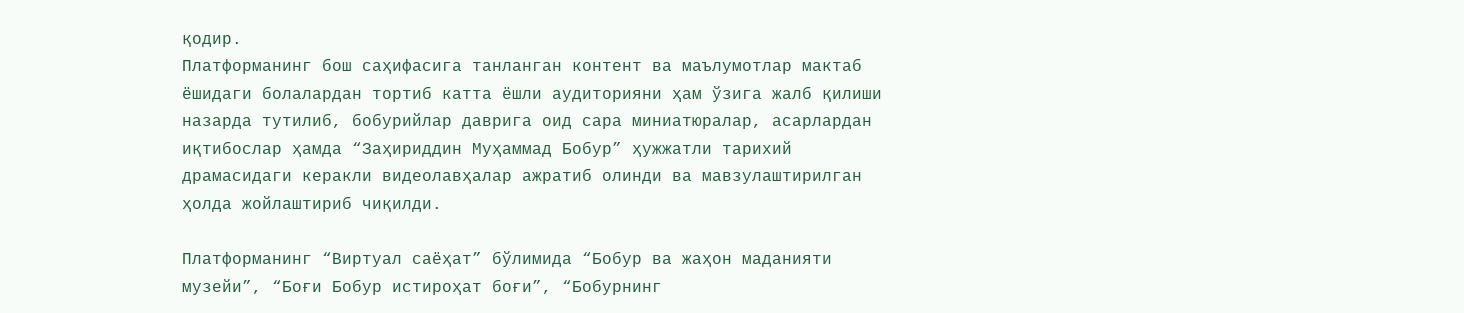қодир.
Платформанинг бош саҳифасига танланган контент ва маълумотлар мактаб ёшидаги болалардан тортиб катта ёшли аудиторияни ҳам ўзига жалб қилиши назарда тутилиб, бобурийлар даврига оид сара миниатюралар, асарлардан иқтибослар ҳамда “Заҳириддин Муҳаммад Бобур” ҳужжатли тарихий драмасидаги керакли видеолавҳалар ажратиб олинди ва мавзулаштирилган ҳолда жойлаштириб чиқилди.

Платформанинг “Виртуал саёҳат” бўлимида “Бобур ва жаҳон маданияти музейи”, “Боғи Бобур истироҳат боғи”, “Бобурнинг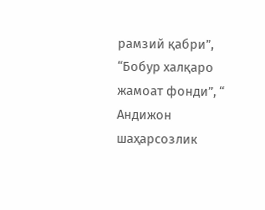рамзий қабри”, “Бобур халқаро жамоат фонди”, “ Андижон шаҳарсозлик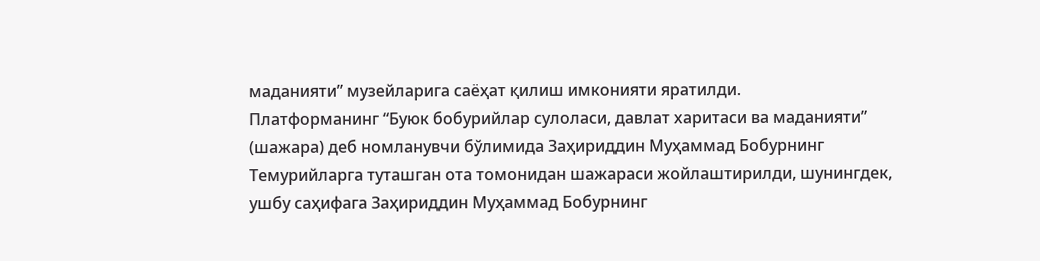маданияти” музейларига саёҳат қилиш имконияти яратилди.
Платформанинг “Буюк бобурийлар сулоласи, давлат харитаси ва маданияти” (шажара) деб номланувчи бўлимида Заҳириддин Муҳаммад Бобурнинг Темурийларга туташган ота томонидан шажараси жойлаштирилди, шунингдек, ушбу саҳифага Заҳириддин Муҳаммад Бобурнинг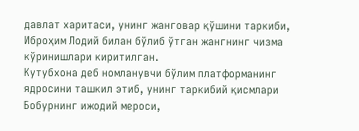давлат харитаси, унинг жанговар қўшини таркиби, Иброҳим Лодий билан бўлиб ўтган жангнинг чизма кўринишлари киритилган.
Кутубхона деб номланувчи бўлим платформанинг ядросини ташкил этиб, унинг таркибий қисмлари Бобурнинг ижодий мероси,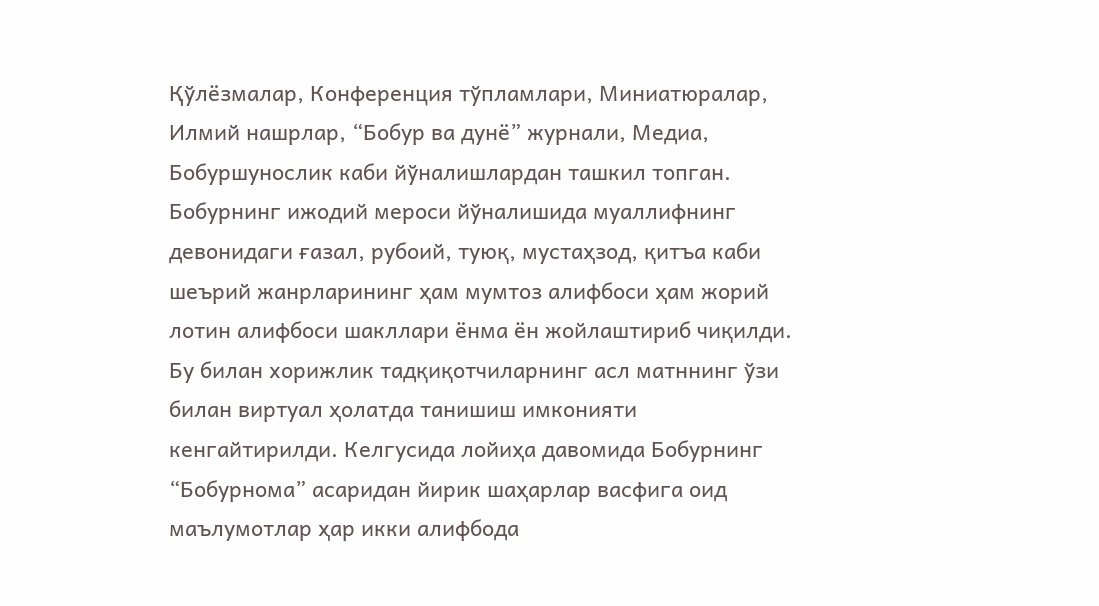Қўлёзмалар, Конференция тўпламлари, Миниатюралар, Илмий нашрлар, “Бобур ва дунё” журнали, Медиа, Бобуршунослик каби йўналишлардан ташкил топган.
Бобурнинг ижодий мероси йўналишида муаллифнинг девонидаги ғазал, рубоий, туюқ, мустаҳзод, қитъа каби шеърий жанрларининг ҳам мумтоз алифбоси ҳам жорий лотин алифбоси шакллари ёнма ён жойлаштириб чиқилди. Бу билан хорижлик тадқиқотчиларнинг асл матннинг ўзи билан виртуал ҳолатда танишиш имконияти кенгайтирилди. Келгусида лойиҳа давомида Бобурнинг “Бобурнома” асаридан йирик шаҳарлар васфига оид маълумотлар ҳар икки алифбода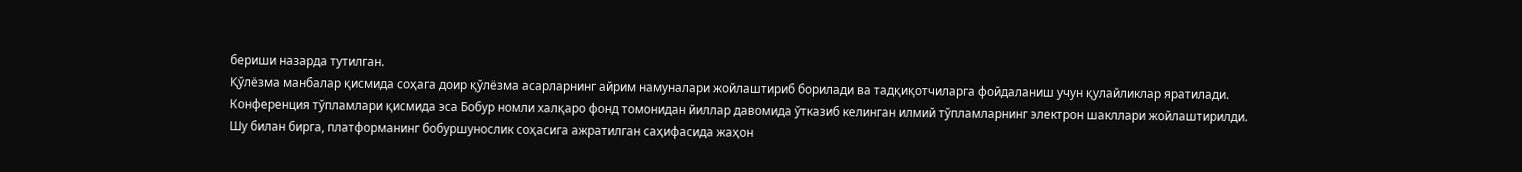бериши назарда тутилган.
Қўлёзма манбалар қисмида соҳага доир қўлёзма асарларнинг айрим намуналари жойлаштириб борилади ва тадқиқотчиларга фойдаланиш учун қулайликлар яратилади.
Конференция тўпламлари қисмида эса Бобур номли халқаро фонд томонидан йиллар давомида ўтказиб келинган илмий тўпламларнинг электрон шакллари жойлаштирилди.
Шу билан бирга, платформанинг бобуршунослик соҳасига ажратилган саҳифасида жаҳон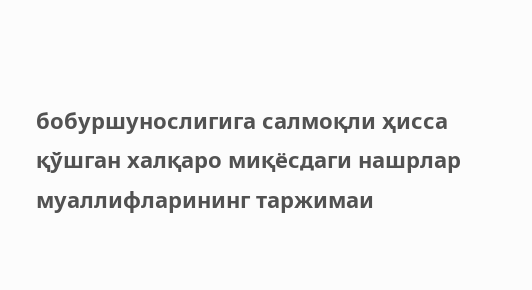бобуршунослигига салмоқли ҳисса қўшган халқаро миқёсдаги нашрлар муаллифларининг таржимаи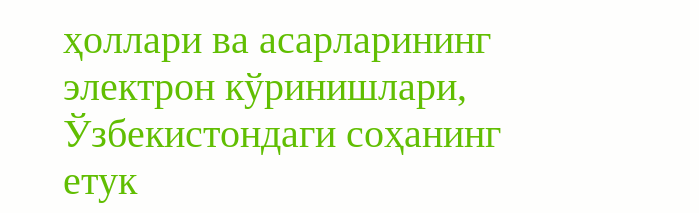ҳоллари ва асарларининг электрон кўринишлари, Ўзбекистондаги соҳанинг етук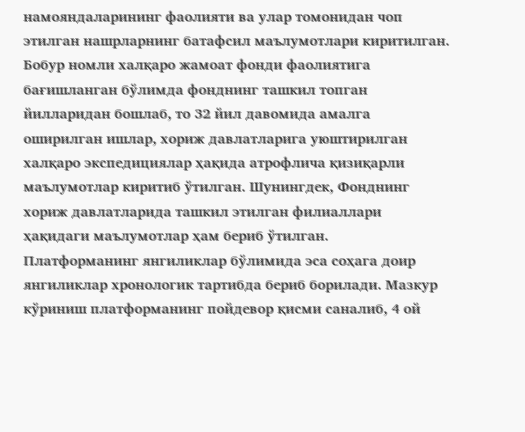намояндаларининг фаолияти ва улар томонидан чоп этилган нашрларнинг батафсил маълумотлари киритилган.
Бобур номли халқаро жамоат фонди фаолиятига бағишланган бўлимда фонднинг ташкил топган йилларидан бошлаб, то 32 йил давомида амалга оширилган ишлар, хориж давлатларига уюштирилган халқаро экспедициялар ҳақида атрофлича қизиқарли маълумотлар киритиб ўтилган. Шунингдек, Фонднинг хориж давлатларида ташкил этилган филиаллари ҳақидаги маълумотлар ҳам бериб ўтилган.
Платформанинг янгиликлар бўлимида эса соҳага доир янгиликлар хронологик тартибда бериб борилади. Мазкур кўриниш платформанинг пойдевор қисми саналиб, 4 ой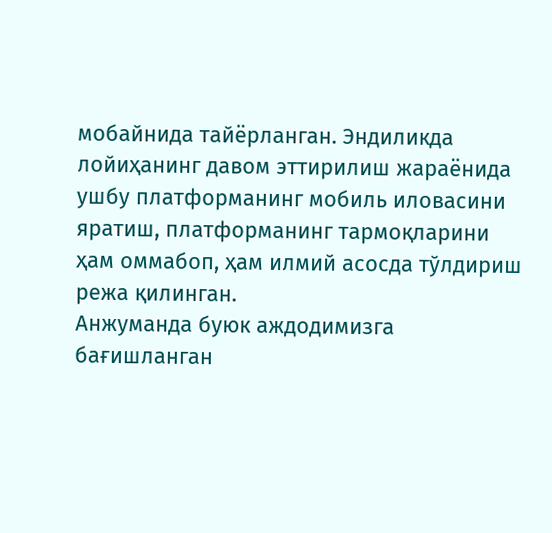мобайнида тайёрланган. Эндиликда лойиҳанинг давом эттирилиш жараёнида ушбу платформанинг мобиль иловасини яратиш, платформанинг тармоқларини ҳам оммабоп, ҳам илмий асосда тўлдириш режа қилинган.
Анжуманда буюк аждодимизга бағишланган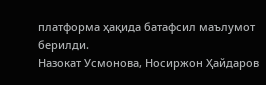платформа ҳақида батафсил маълумот берилди.
Назокат Усмонова, Носиржон Ҳайдаров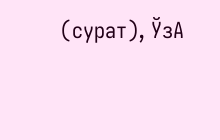(сурат), ЎзА